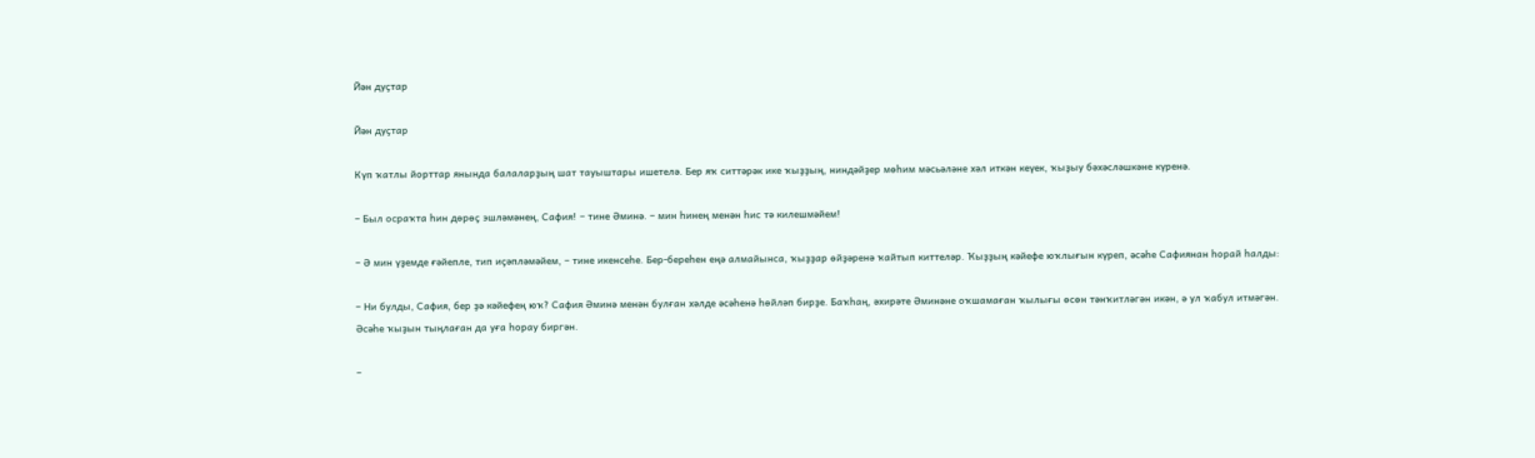Йән дуҫтар

Йән дуҫтар

Күп ҡатлы йорттар янында балаларҙың шат тауыштары ишетелә. Бер яҡ ситтәрәк ике ҡыҙҙың, ниндәйҙер мөһим мәсьәләне хәл иткән кеүек, ҡыҙыу бәхәсләшкәне күренә.

– Был осраҡта һин дөрөҫ эшләмәнең, Сафия! – тине Әминә. – мин һинең менән һис тә килешмәйем!

– Ә мин үҙемде ғәйепле, тип иҫәпләмәйем, – тине икенсеһе. Бер-береһен еңә алмайынса, ҡыҙҙар өйҙәренә ҡайтып киттеләр. Ҡыҙҙың кәйефе юҡлығын күреп, әсәһе Сафиянан һорай һалды:

– Ни булды, Сафия, бер ҙә кәйефең юҡ? Сафия Әминә менән булған хәлде әсәһенә һөйләп бирҙе. Баҡһаң, әхирәте Әминәне оҡшамаған ҡылығы өсөн тәнҡитләгән икән, ә ул ҡабул итмәгән. Әсәһе ҡыҙын тыңлаған да уға һорау биргән.

–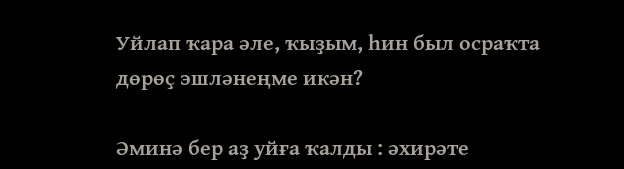Уйлап ҡара әле, ҡыҙым, һин был осраҡта дөрөҫ эшләнеңме икән?

Әминә бер аҙ уйға ҡалды : әхирәте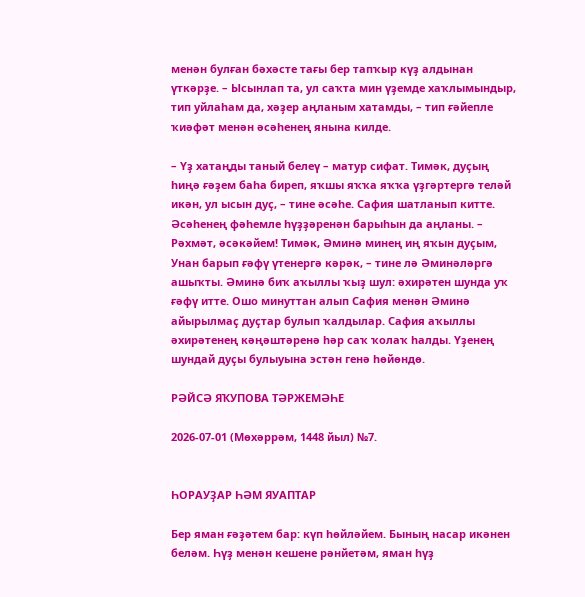менән булған бәхәсте тағы бер тапҡыр күҙ алдынан үткәрҙе. – Ысынлап та, ул саҡта мин үҙемде хаҡлымындыр, тип уйлаһам да, хәҙер аңланым хатамды, – тип ғәйепле ҡиәфәт менән әсәһенең янына килде.

– Үҙ хатаңды таный белеү – матур сифат. Тимәк, дуҫың һиңә ғәҙем баһа биреп, яҡшы яҡҡа яҡҡа үҙгәртергә теләй икән, ул ысын дуҫ, – тине әсәһе. Сафия шатланып китте. Әсәһенең фәһемле һүҙҙәренән барыһын да аңланы. – Рәхмәт, әсәкәйем! Тимәк, Әминә минең иң яҡын дуҫым, Унан барып ғәфү үтенергә кәрәк, – тине лә Әминәләргә ашыҡты. Әминә биҡ аҡыллы ҡыҙ шул: әхирәтен шунда уҡ ғәфү итте. Ошо минуттан алып Сафия менән Әминә айырылмаҫ дуҫтар булып ҡалдылар. Сафия аҡыллы әхирәтенең кәңәштәренә һәр саҡ ҡолаҡ һалды. Үҙенең шундай дуҫы булыуына эстән генә һөйөндө.

РӘЙСӘ ЯҠУПОВА ТӘРЖЕМӘҺЕ

2026-07-01 (Мөхәррәм, 1448 йыл) №7.


ҺОРАУҘАР ҺӘМ ЯУАПТАР

Бер яман ғәҙәтем бар: күп һөйләйем. Бының насар икәнен беләм. Һүҙ менән кешене рәнйетәм, яман һүҙ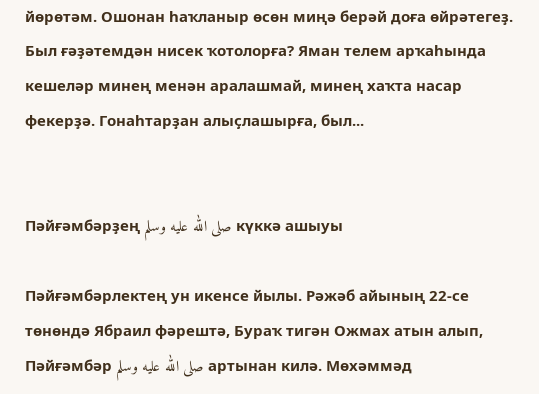йөрөтәм. Ошонан һаҡланыр өсөн миңә берәй доға өйрәтегеҙ. Был ғәҙәтемдән нисек ҡотолорға? Яман телем арҡаһында кешеләр минең менән аралашмай, минең хаҡта насар фекерҙә. Гонаһтарҙан алыҫлашырға, был...


Пәйғәмбәрҙең صلى الله عليه وسلم күккә ашыуы

Пәйғәмбәрлектең ун икенсе йылы. Рәжәб айының 22-се төнөндә Ябраил фәрештә, Бураҡ тигән Ожмах атын алып, Пәйғәмбәр صلى الله عليه وسلم артынан килә. Мөхәммәд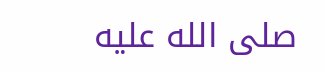صلى الله عليه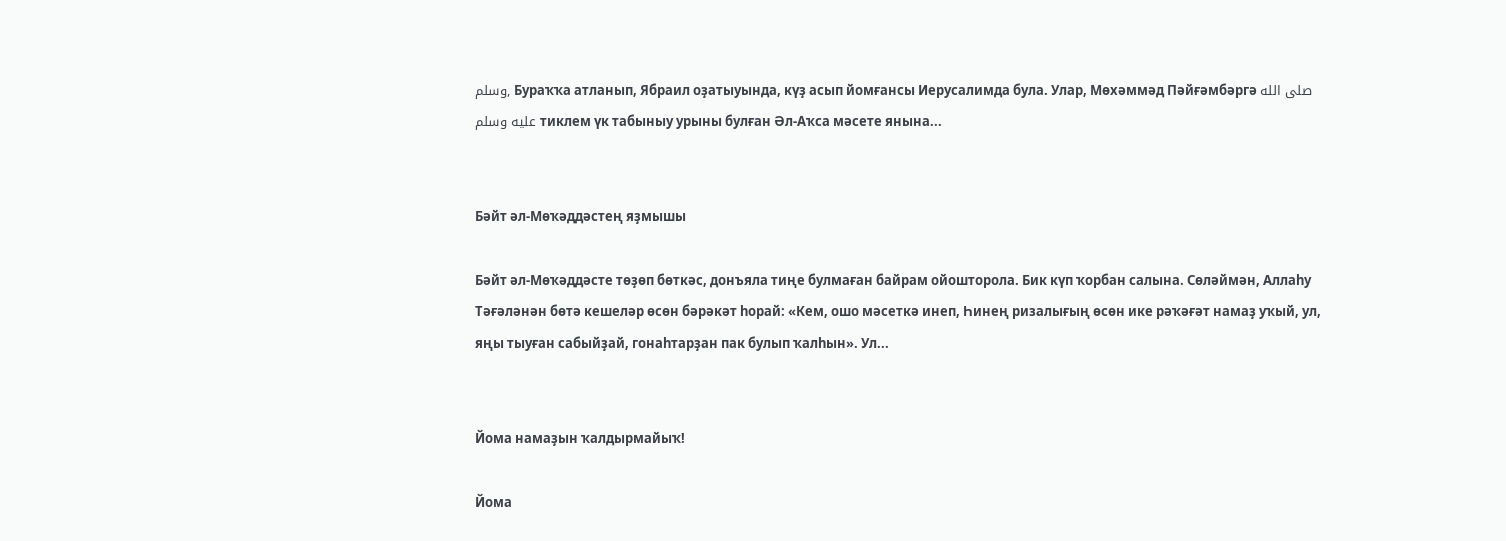وسلم, Бураҡҡа атланып, Ябраил оҙатыуында, күҙ асып йомғансы Иерусалимда була. Улар, Мөхәммәд Пәйғәмбәргә صلى الله عليه وسلم тиклем үк табыныу урыны булған Әл-Аҡса мәсете янына...


Бәйт әл-Мөҡәддәстең яҙмышы

Бәйт әл-Мөҡәддәсте төҙөп бөткәс, донъяла тиңе булмаған байрам ойошторола. Бик күп ҡорбан салына. Сөләймән, Аллаһу Тәғәләнән бөтә кешеләр өсөн бәрәкәт һорай: «Кем, ошо мәсеткә инеп, Һинең ризалығың өсөн ике рәҡәғәт намаҙ уҡый, ул, яңы тыуған сабыйҙай, гонаһтарҙан пак булып ҡалһын». Ул...


Йома намаҙын ҡалдырмайыҡ!

Йома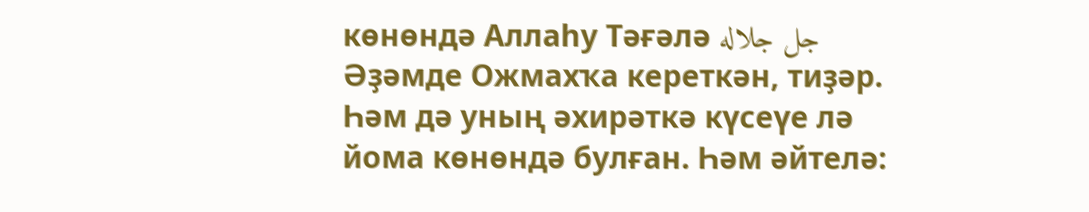көнөндә Аллаһу Тәғәлә جل جلاله Әҙәмде Ожмахҡа кереткән, тиҙәр. Һәм дә уның әхирәткә күсеүе лә йома көнөндә булған. Һәм әйтелә: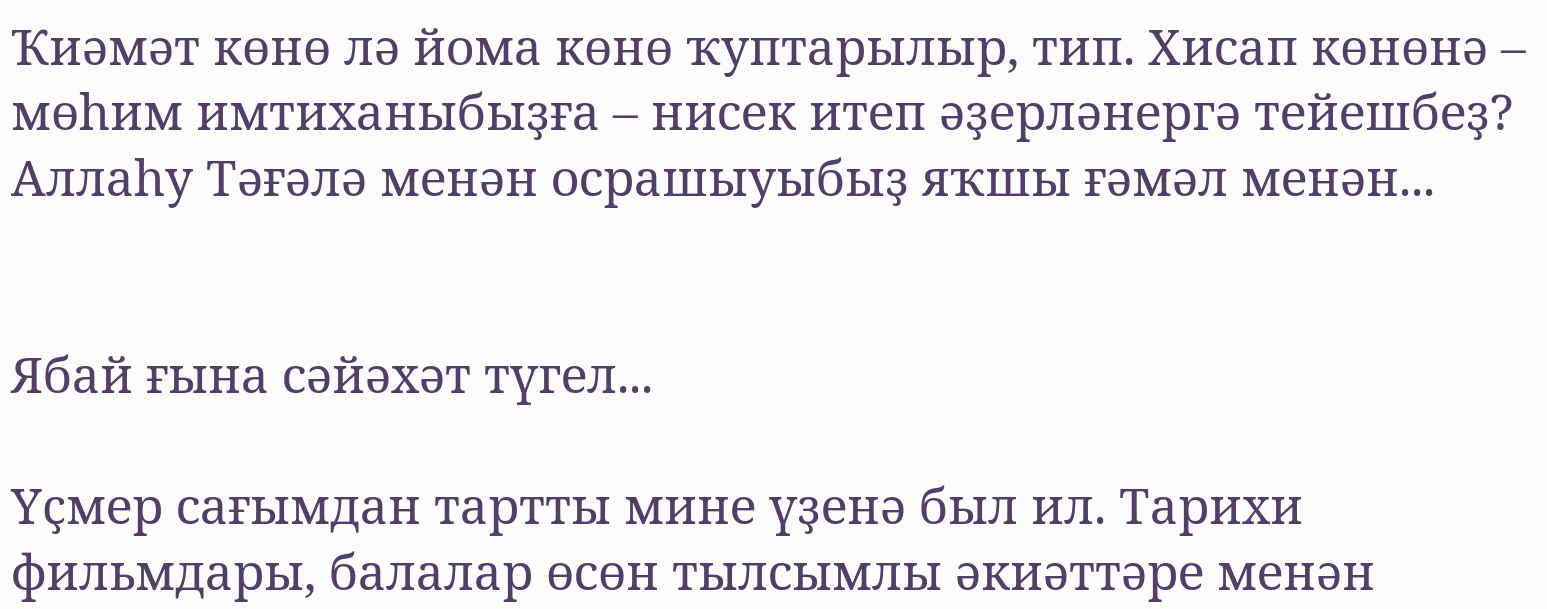Ҡиәмәт көнө лә йома көнө ҡуптарылыр, тип. Хисап көнөнә – мөһим имтиханыбыҙға – нисек итеп әҙерләнергә тейешбеҙ? Аллаһу Тәғәлә менән осрашыуыбыҙ яҡшы ғәмәл менән...


Ябай ғына сәйәхәт түгел...

Үҫмер сағымдан тартты мине үҙенә был ил. Тарихи фильмдары, балалар өсөн тылсымлы әкиәттәре менән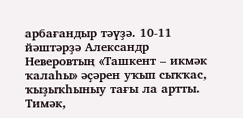арбағандыр тәүҙә. 10-11 йәштәрҙә Александр Неверовтың «Ташкент – икмәк ҡалаһы» әҫәрен уҡып сыҡҡас, ҡыҙыҡһыныу тағы ла артты. Тимәк,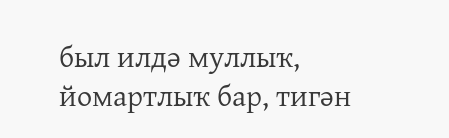был илдә муллыҡ, йомартлыҡ бар, тигән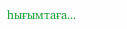һығымтаға...